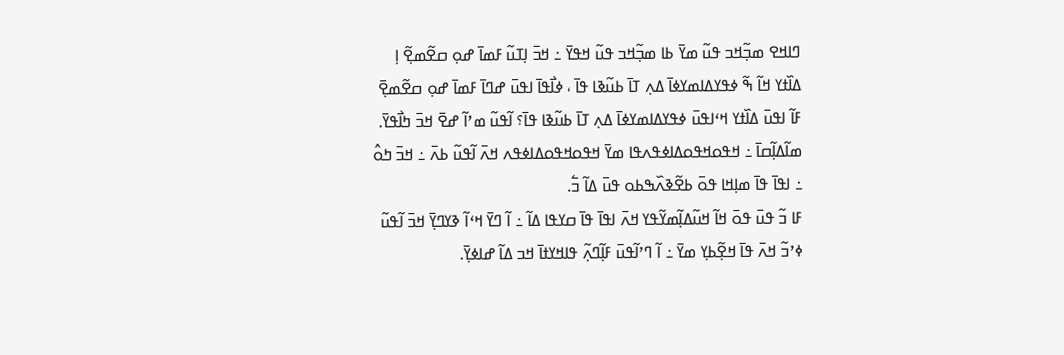ߣߊߞߐ ߘߏ߲߬ߞߏ ߟߎ߬ ߘߌ߫ ߕߊ ߘߏ߲߬ߞߏ ߟߎ߬ ߞߟߌ߫ ߸ ߞߏ߫ ߊ߲ߠߎ߬ ߓߘߊ߫ ߝߋ߲ ߛߐ߬ߘߐ߲߬ ߊ߲ ߡߊ߰ߙߌ ߞߊ߬ ߒ߬ ߦߟߌߡߊߘߌߦߊ߫ ߡߍ߲ ߠߊ߫ ߕߎ߬ߢߊ ߟߊ߫ ، ߦߊ߯ߟߊ߫ ߊߟߎ߫ ߝߣߊ߫ ߓߘߊ߫ ߝߋ߲ ߛߐ߬ߘߐ߲߫ ߓߊ߬ ߊߟߎ߫ ߡߊ߰ߙߌ ߞߵߊߟߎ߫ ߦߟߌߡߊߘߌߦߊ߫ ߡߍ߲ ߠߊ߫ ߕߎ߬ߢߊ ߟߊ߫؟ ߊ߬ߟߎ߬ ߘߴߊ߬ ߝߐ߫ ߞߏ߫ ߤߊ߯ߟߌ߫. ߘߊ߬ߡߊ߲߬ߛߊ߫ ߸ ߞߟߋߞߟߋߡߊߦߟߍߟߊ ߘߌ߫ ߞߟߋߞߟߋߡߊߦߟߍ ߞߍ߫ ߊ߬ߟߎ߬ ߕߍ߫ ߸ ߞߏ߫ ߤߋ߮ ߸ ߊߟߊ߫ ߟߊ߫ ߘߊ߲ߞߊ ߟߋ߫ ߕߐ߬ߢߍ߰ߒߕߋ ߟߎ߫ ߡߊ߬ ߏ߱.
ߓߊ ߏ߬ ߟߎ߫ ߟߋ߫ ߞߊ߬ ߞߎ߬ߡߊ߲߬ߘߌ߬ߟߌ ߞߍ߫ ߊߟߊ߫ ߟߊ߫ ߛߌߟߊ ߡߊ߬ ߸ ߊ߬ ߣߌ߫ ߞߵߊ߬ ߢߌߣߌ߲߫ ߞߏ߫ ߊ߬ߟߎ߬ ߦߴߏ߬ ߞߍ߫ ߟߊ߫ ߞߐ߲߬ߕߌ߲ ߘߌ߫ ߸ ߊ߬ ߣߴߊ߬ߟߎ߫ ߓߊ߲߬ߣߍ߲߬ ߟߊߞߌߙߊ߫ ߞߏ ߡߊ߬ ߝߊߦߌ߲߫.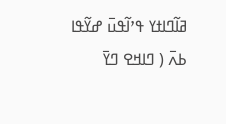ߥߊ߬ߣߊߙߌ ߟߴߊ߬ߟߎ߫ ߝߌ߬ߟߊ ߕߍ߫ ( ߣߊߞߐ ߣߌ߫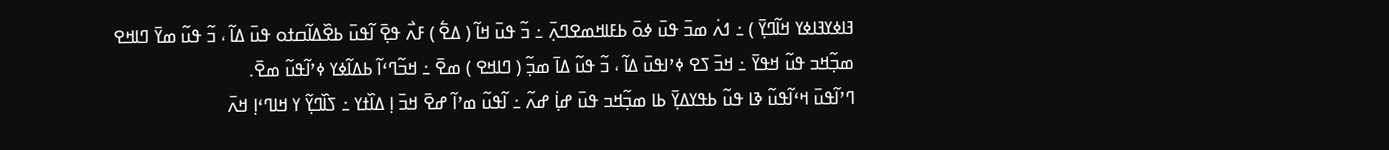ߔߊߦߌߔߊߦߌ ߞߊ߬ߣߌ߲߫ ) ߸ ߗߍ߭ ߘߏ߫ ߟߎ߫ ߦߋ߫ ߕߓߊߞߘߐߣߍ߲߫ ߸ ߏ߬ ߟߎ߫ ߞߊ߬ ( ߡߐ߱ ) ߓߍ߯ ߟߐ߲߫ ߊ߬ߟߎ߫ ߕߐ߰ߡߊ߬ߛߙߋ ߟߎ߫ ߡߊ߬ ، ߏ߬ ߟߎ߬ ߘߌ߫ ߣߊߞߐ ߘߏ߲߬ߞߏ ߟߎ߬ ߞߟߌ߫ ߸ ߞߏ߫ ߖߐ ߦߴߊߟߎ߫ ߡߊ߬ ، ߏ߬ ߟߎ߬ ߡߊ߫ ߘߏ߲߬ ( ߣߊߞߐ ) ߘߐ߫ ߸ ߞߏ߬ߣߵߊ߬ ߕߡߊ߬ߦߌ ߦߴߊ߬ߟߎ߬ ߘߐ߫.
ߣߴߊ߬ߟߎ߫ ߞߵߊ߬ߟߎ߬ ߢߊ ߟߎ߬ ߕߟߌߡߌ߲߫ ߕߊ ߘߏ߲߬ߞߏ ߟߎ߫ ߝߊ߲߭ ߝߍ߬ ߸ ߊ߬ߟߎ߬ ߘߴߊ߬ ߝߐ߫ ߞߏ߫ ߊ߲ ߡߊ߰ߙߌ ߸ ߖߊ߰ߣߌ߲߬ ߌ ߞߊߣߵߊ߲ ߞߍ߫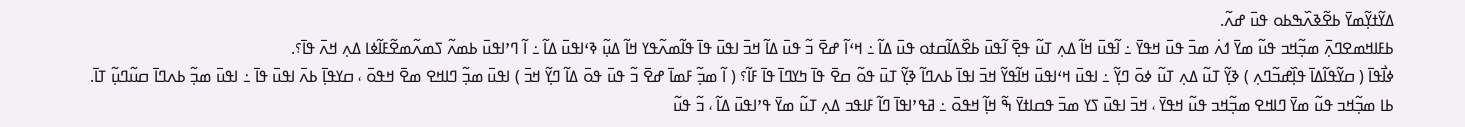ߡߌ߬ߙߌ߲߬ߘߌ߫ ߕߐ߬ߢߍ߰ߒߕߋ ߟߎ߫ ߝߍ߬.
ߕߓߊߞߘߐߣߍ߲߫ ߘߏ߲߬ߞߏ ߟߎ߬ ߘߌ߫ ߗߍ߭ ߘߏ߫ ߟߎ߫ ߞߟߌ߫ ߸ ߊ߬ߟߎ߫ ߞߊ߬ ߡߍ߲ ߠߎ߬ ߟߐ߲߫ ߊ߬ߟߎ߫ ߕߐ߰ߡߊ߬ߛߙߋ ߟߎ߫ ߡߊ߬ ߸ ߞߵߊ߬ ߝߐ߫ ߏ߬ ߟߎ߫ ߡߊ߬ ߞߏ߫ ߊߟߎ߫ ߟߊ߫ ߟߊ߬ߘߍ߬ߟߌ ߞߊ߬ ߡߎ߲߬ ߢߵߊߟߎ߫ ߡߊ߬ ߸ ߊ߬ ߣߴߊߟߎ߫ ߕߘߍ߬ ߖߘߍ߬ߘߐ߬ߓߊ߬ߦߊ ߡߍ߲ ߞߍ߫ ߟߊ߫؟.
ߦߊ߯ߟߊ߫ ( ߛߌ߬ߟߊ߬ߡߊ߫ ߟߊ߲߰ߝߏ߬ߣߍ߲ ) ߢߌ߲߬ ߠߎ߬ ߡߍ߲ ߠߎ߬ ߦߋ߫ ߣߌ߲߬ ߸ ߊߟߎ߫ ߞߵߊߟߎ߫ ߞߊ߬ߟߌ߬ ߞߏ߫ ߊߟߊ߫ ߕߍߣߊ߬ ߢߌ߲߬ ߠߎ߫ ߟߋ߬ ߛߐ߫ ߟߊ߫ ߤߌߣߊ߫ ߟߊ߫ ߓߊ߬؟ ( ߊ߬ ߘߏ߲߬ ߓߘߊ߫ ߝߐ߫ ߏ߬ ߟߎ߫ ߟߋ߫ ߡߊ߬ ߣߌ߲߬ ߞߏ߫ ) ߊߟߎ߫ ߘߏ߲߬ ߣߊߞߐ ߘߐ߫ ߞߟߋ߫ ، ߛߌߟߊ߲߫ ߕߍ߫ ߊߟߎ߫ ߟߊ߫ ߸ ߊߟߎ߫ ߘߏ߲߬ ߕߍߣߊ߫ ߛߎ߬ߣߎ߲߬ ߠߊ߫.
ߕߊ ߘߏ߲߬ߞߏ ߟߎ߬ ߘߌ߫ ߣߊߞߐ ߘߏ߲߬ߞߏ ߟߎ߬ ߞߟߌ߫ ، ߞߏ߫ ߊߟߎ߫ ߖߌ ߘߏ߫ ߟߛߊߙߌ߫ ߒ߬ ߞߊ߲߬ ߞߟߋ߫ ߸ ߥߟߴߊߟߊ߫ ߣߊ߬ ߓߊߟߏ ߡߍ߲ ߠߎ߬ ߘߌ߫ ߟߴߊߟߎ߫ ߡߊ߬ ، ߏ߬ ߟߎ߬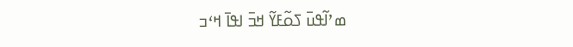ߘߴߊ߬ߟߎ߫ ߖߋ߬ߓߌ߬ ߞߏ߫ ߊߟߊ߫ ߞߵߏ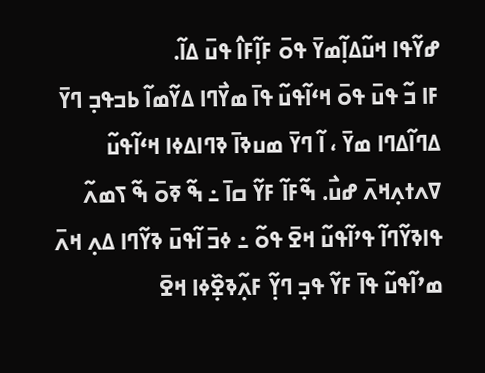ߝߌ߬ߟߊ ߞߎ߬ߡߊ߲߬ߘߌ߫ ߟߋ߫ ߓߊ߲߬ߓߊ߮ ߟߎ߫ ߡߊ߬.
ߓߊ ߏ߬ ߟߎ߫ ߟߋ߫ ߞߵߊ߬ߟߎ߬ ߟߊ߫ ߘߌ߯ߣߊ ߡߌ߬ߘߊ߬ ߕߏߟߏ߲ ߣߌ߫ ߡߣߊ߬ߡߣߊ ߘߌ߫ ، ߊ߬ ߣߌ߫ ߘߎߢߊ߫ ߢߣߊߡߦߊ ߞߵߊ߬ߟߎ߬ ߜߍߙߍ߲ߞߍ߫ ߝߎ߯. ߒ߬ߓߊ߬ ߓߌ߬ ߛߊ߫ ߸ ߒ߬ ߧߋ߫ ߒ߬ ߖߘߍ߬ ߟߊߢߌ߬ߣߊ߬ ߟߴߊ߬ߟߎ߬ ߞߐ߫ ߟߋ߬ ߸ ߦߏ߫ ߊ߬ߟߎ߫ ߢߌ߬ߣߊ ߡߍ߲ ߞߍ߫ ߘߴߊ߬ߟߎ߬ ߟߊ߫ ߓߌ߬ ߟߏ߲ ߣߌ߲߬ ߓߍ߲߬ߢߐ߲߰ߦߊ ߞߐ߫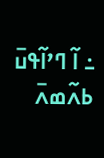߸ ߊ߬ ߣߴߊ߬ߟߎ߫ ߕߍ߬ߘߍ߫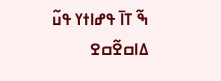ߒ߬ ߠߊ߫ ߟߝߊߙߌ ߟߎ߬ ߡߊߛߐ߬ߛߐ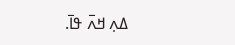ߡߍ߲ ߞߍ߫ ߟߊ߫.